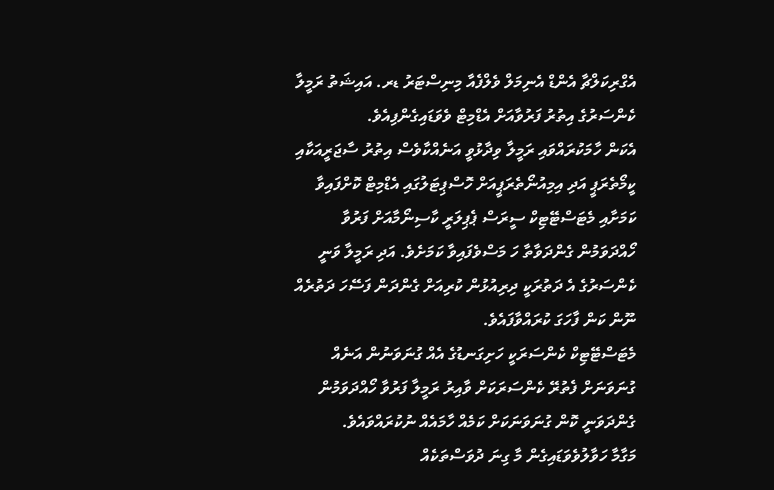އެގްރިކަލްޗާ އެންޑް އެނިމަލް ވެލްފެއާ މިނިސްޓަރު ޑރ. އައިޝަތު ރަމީލާ ކެންސަރުގެ އިތުރު ފަރުވާއަށް އެޑްމިޓް ވެވަޑައިގެންފިއެވެ.
އެކަން ހާމަކުރައްވައި ރަމީލާ ވިދާޅުވީ އަނެއްކާވެސް އިތުރު ސާޖަރީއަކާއި ކީމޯތެރަޕީ އަދި އިމިއުނޯތެރަޕީއަށް ހޮސްޕިޓަލުގައި އެޑްމިޓް ކޮށްފައިވާ ކަމަށާއި މެޓަސްޓޭޓިކް ސީރަސް ޕެޕިލަރީ ކާސިނޯމާއަށް ފަރުވާ ހޯއްދަވަމުން ގެންދަވާތާ ހަ މަސްވެފައިވާ ކަމަށެވެ. އަދި ރަމީލާ ވަނީ ކެންސަރުގެ އެ ދަތުރަކީ ދިރިއުޅުން ކުރިއަށް ގެންދަން ފަސޭހަ ދަތުރެއް ނޫން ކަން ފާހަގަ ކުރައްވާފައެވެ.
މެޓަސްޓޭޓިކް ކެންސަރަކީ ހަށިގަނޑުގެ އެއް ގުނަވަނުން އަނެއް ގުނަވަނަށް ފެތުރޭ ކެންސަރަކަށް ވާއިރު ރަމީލާ ފަރުވާ ހޯއްދަވަމުން ގެންދަވަނީ ކޮން ގުނަވަނަކަށް ކަމެއް ހާމައެއް ނުކުރައްވައެވެ.
މަގާމާ ހަވާލުވެވަޑައިގެން މާ ގިނަ ދުވަސްތަކެއް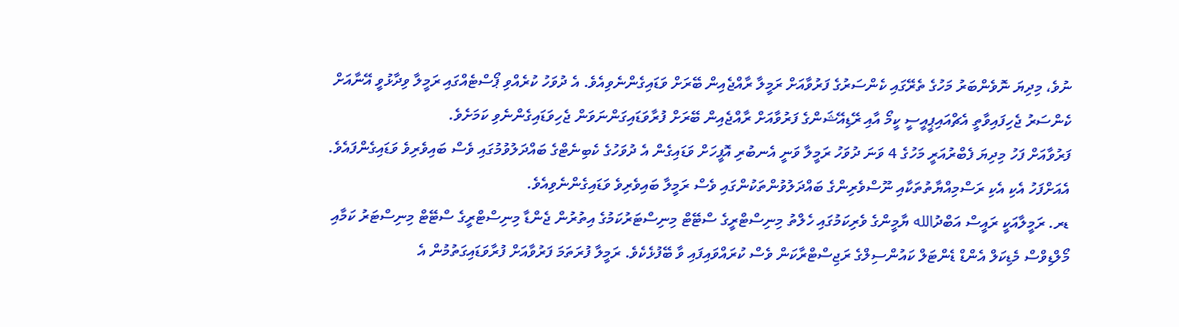ނުވެ، މިދިޔަ ނޮވެންބަރު މަހުގެ ތެރޭގައި ކެންސަރުގެ ފަރުވާއަށް ރަމީލާ ރާއްޖެއިން ބޭރަށް ވަޑައިގެންނެވިއެވެ. އެ ދުވަހު ކުރެއްވި ޕޯސްޓެއްގައި ރަމީލާ ވިދާޅުވީ އޭނާއަށް ކެންސަރު ޖެހިފައިވާތީ އެޗްއައިޕީއީސީ ކީމޯ އާއި ރޭޑިއޭޝަންގެ ފަރުވާއަށް ރާއްޖެއިން ބޭރަށް ފުރާވަޑައިގަންނަވަން ޖެހިވަޑައިގެންނެވި ކަމަށެވެ.
ފަރުވާއަށް ފަހު މިދިޔަ ފެބްރުއަރީ މަހުގެ 4 ވަނަ ދުވަހު ރަމީލާ ވަނީ އެނބުރި އޮފީހަށް ވަޑައިގެން އެ ދުވަހުގެ ކެބިނެޓްގެ ބައްދަލުވުމުގައި ވެސް ބައިވެރިވެ ވަޑައިގެންފައެވެ. އެއަށްފަހު އެކި އެކި ރަސްމިއްޔާތުތަކާއި ނޫސްވެރިންގެ ބައްދަލުވުންތަކުންގައި ވެސް ރަމީލާ ބައިވެރިވެ ވަޑައިގެންނެވިއެވެ.
ޑރ. ރަމީލާއަކީ ރައީސް އަބްދުالله ޔާމީންގެ ވެރިކަމުގައި ހެލްތު މިނިސްޓްރީގެ ސްޓޭޓް މިނިސްޓަރުކަމުގެ އިތުރުން ޖެންޑާ މިނިސްޓްރީގެ ސްޓޭޓް މިނިސްޓަރު ކަމާއި މޯލްޑިވްސް މެޑިކަލް އެންޑް ޑެންޓަލް ކައުންސިލްގެ ރަޖިސްޓްރާކަން ވެސް ކުރައްވައިފައި ވާ ބޭފުޅެކެވެ. ރަމީލާ ފުރަތަމަ ފަރުވާއަށް ފުރާވަޑައިގަތުމުން އެ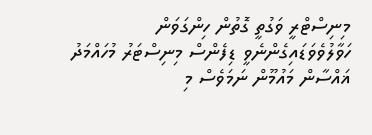މިނިސްޓްރީ ވަގުތީ ގޮތުން ހިންގަވަން ހަވާލުވެވަޑައިގެންނެވީ ޑިފެންސް މިނިސްޓަރު މުހައްމަދު ޣައްސާން މައުމޫން ނަމަވެސް މި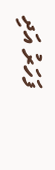ފަހަރު އަދި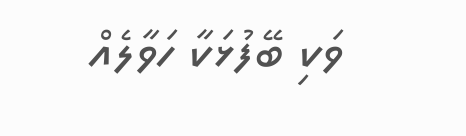ވަކި ބޭފުޅަކާ ހަވާލެއް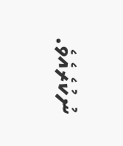ނުކުރެއެވެ.